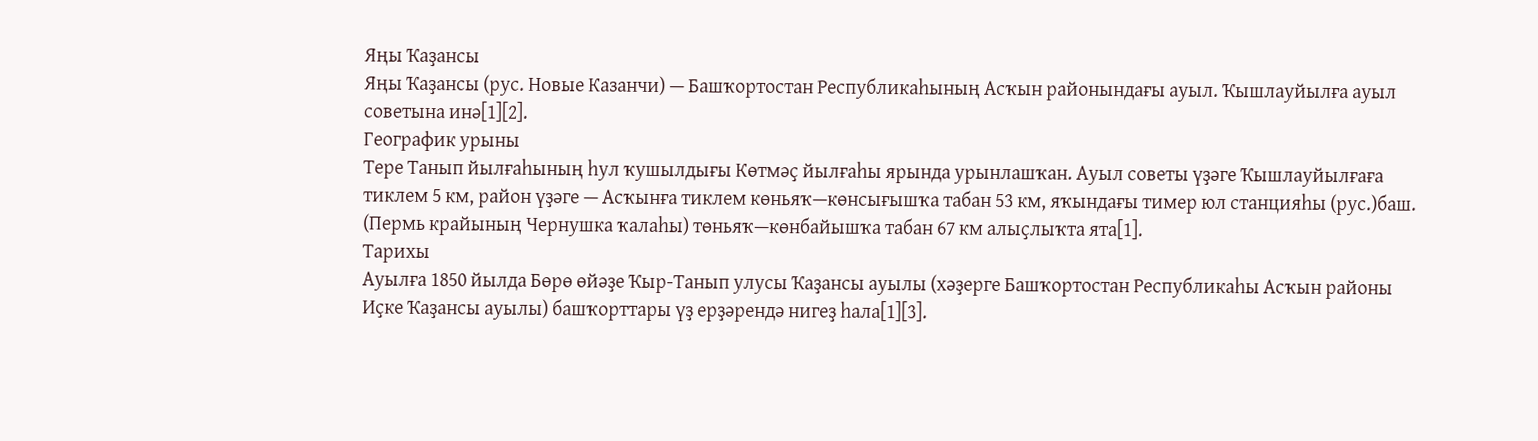Яңы Ҡаҙансы
Яңы Ҡаҙансы (рус. Новые Казанчи) — Башҡортостан Республикаһының Асҡын районындағы ауыл. Ҡышлауйылға ауыл советына инә[1][2].
Географик урыны
Тере Танып йылғаһының һул ҡушылдығы Көтмәҫ йылғаһы ярында урынлашҡан. Ауыл советы үҙәге Ҡышлауйылғаға тиклем 5 км, район үҙәге — Асҡынға тиклем көньяҡ—көнсығышҡа табан 53 км, яҡындағы тимер юл станцияһы (рус.)баш. (Пермь крайының Чернушка ҡалаһы) төньяҡ—көнбайышҡа табан 67 км алыҫлыҡта ята[1].
Тарихы
Ауылға 1850 йылда Бөрө өйәҙе Ҡыр-Танып улусы Ҡаҙансы ауылы (хәҙерге Башҡортостан Республикаһы Асҡын районы Иҫке Ҡаҙансы ауылы) башҡорттары үҙ ерҙәрендә нигеҙ һала[1][3].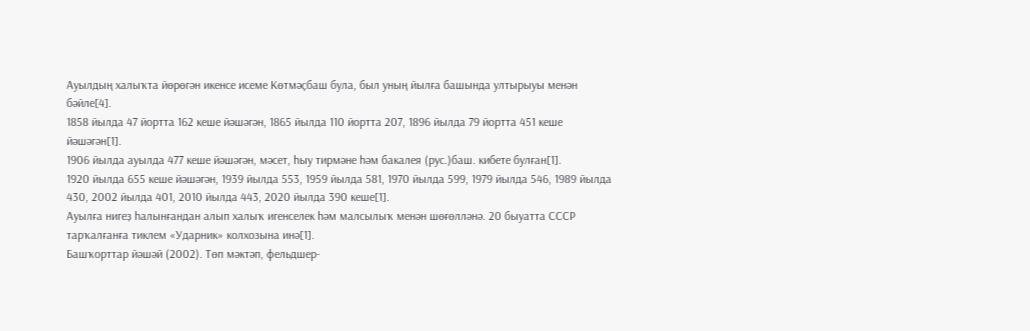Ауылдың халыҡта йөрөгән икенсе исеме Көтмәҫбаш була, был уның йылға башында ултырыуы менән бәйле[4].
1858 йылда 47 йортта 162 кеше йәшәгән, 1865 йылда 110 йортта 207, 1896 йылда 79 йортта 451 кеше йәшәгән[1].
1906 йылда ауылда 477 кеше йәшәгән, мәсет, һыу тирмәне һәм бакалея (рус.)баш. кибете булған[1].
1920 йылда 655 кеше йәшәгән, 1939 йылда 553, 1959 йылда 581, 1970 йылда 599, 1979 йылда 546, 1989 йылда 430, 2002 йылда 401, 2010 йылда 443, 2020 йылда 390 кеше[1].
Ауылға нигеҙ һалынғандан алып халыҡ игенселек һәм малсылыҡ менән шөғөлләнә. 20 быуатта СССР тарҡалғанға тиклем «Ударник» колхозына инә[1].
Башҡорттар йәшәй (2002). Төп мәктәп, фельдшер-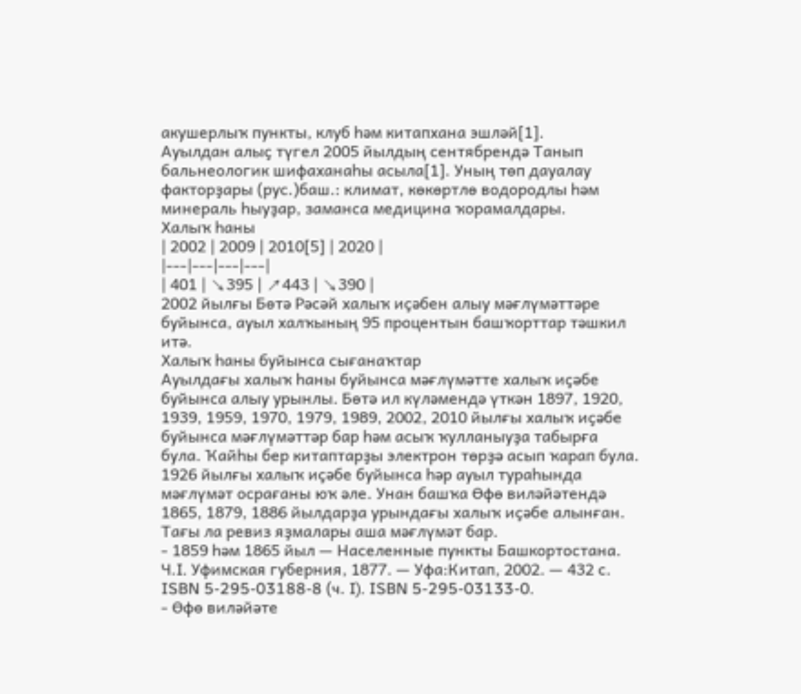акушерлыҡ пункты, клуб һәм китапхана эшләй[1].
Ауылдан алыҫ түгел 2005 йылдың сентябрендә Танып бальнеологик шифаханаһы асыла[1]. Уның төп дауалау факторҙары (рус.)баш.: климат, көкөртлө водородлы һәм минераль һыуҙар, заманса медицина ҡорамалдары.
Халыҡ һаны
| 2002 | 2009 | 2010[5] | 2020 |
|---|---|---|---|
| 401 | ↘395 | ↗443 | ↘390 |
2002 йылғы Бөтә Рәсәй халыҡ иҫәбен алыу мәғлүмәттәре буйынса, ауыл халҡының 95 процентын башҡорттар тәшкил итә.
Халыҡ һаны буйынса сығанаҡтар
Ауылдағы халыҡ һаны буйынса мәғлүмәтте халыҡ иҫәбе буйынса алыу урынлы. Бөтә ил күләмендә үткән 1897, 1920, 1939, 1959, 1970, 1979, 1989, 2002, 2010 йылғы халыҡ иҫәбе буйынса мәғлүмәттәр бар һәм асыҡ ҡулланыуҙа табырға була. Ҡайһы бер китаптарҙы электрон төрҙә асып ҡарап була. 1926 йылғы халыҡ иҫәбе буйынса һәр ауыл тураһында мәғлүмәт осрағаны юҡ әле. Унан башҡа Өфө виләйәтендә 1865, 1879, 1886 йылдарҙа урындағы халыҡ иҫәбе алынған. Тағы ла ревиз яҙмалары аша мәғлүмәт бар.
- 1859 һәм 1865 йыл — Населенные пункты Башкортостана. Ч.I. Уфимская губерния, 1877. — Уфа:Китап, 2002. — 432 с. ISBN 5-295-03188-8 (ч. I). ISBN 5-295-03133-0.
- Өфө виләйәте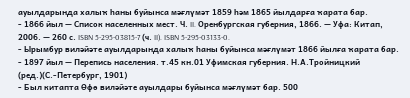ауылдарында халыҡ һаны буйынса мәғлүмәт 1859 һәм 1865 йылдарға ҡарата бар.
- 1866 йыл — Список населенных мест. Ч. II. Оренбургская губерния, 1866. — Уфа: Китап, 2006. — 260 с. ISBN 5-295-03815-7 (ч. II). ISBN 5-295-03133-0.
- Ырымбур виләйәте ауылдарында халыҡ һаны буйынса мәғлүмәт 1866 йылға ҡарата бар.
- 1897 йыл — Перепись населения. т.45 кн.01 Уфимская губерния. Н.А.Тройницкий (ред.)(С.-Петербург, 1901)
- Был китапта Өфө виләйәте ауылдары буйынса мәғлүмәт бар. 500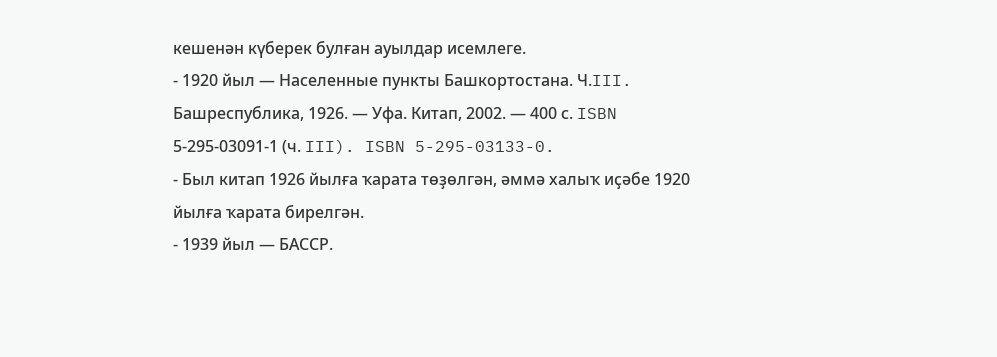кешенән күберек булған ауылдар исемлеге.
- 1920 йыл — Населенные пункты Башкортостана. Ч.III. Башреспублика, 1926. — Уфа. Китап, 2002. — 400 с. ISBN 5-295-03091-1 (ч. III). ISBN 5-295-03133-0.
- Был китап 1926 йылға ҡарата төҙөлгән, әммә халыҡ иҫәбе 1920 йылға ҡарата бирелгән.
- 1939 йыл — БАССР.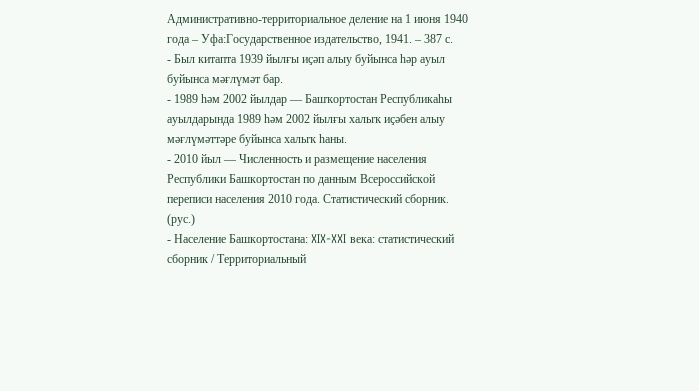Административно-территориальное деление на 1 июня 1940 года – Уфа:Государственное издательство, 1941. – 387 с.
- Был китапта 1939 йылғы иҫәп алыу буйынса һәр ауыл буйынса мәғлүмәт бар.
- 1989 һәм 2002 йылдар — Башҡортостан Республикаһы ауылдарында 1989 һәм 2002 йылғы халыҡ иҫәбен алыу мәғлүмәттәре буйынса халыҡ һаны.
- 2010 йыл — Численность и размещение населения Республики Башкортостан по данным Всероссийской переписи населения 2010 года. Статистический сборник. (рус.)
- Население Башкортостана: XIX-XXI века: статистический сборник / Территориальный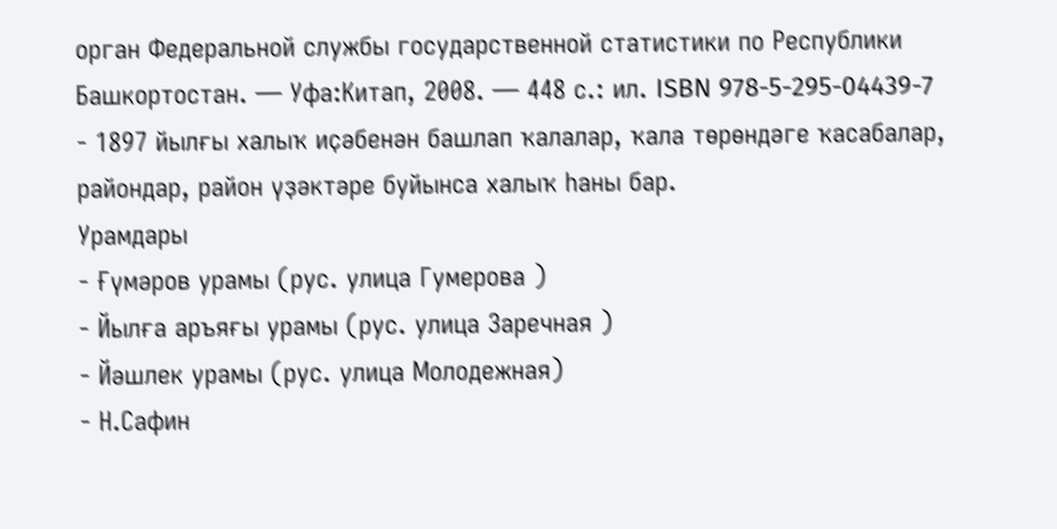орган Федеральной службы государственной статистики по Республики Башкортостан. — Уфа:Китап, 2008. — 448 с.: ил. ISBN 978-5-295-04439-7
- 1897 йылғы халыҡ иҫәбенән башлап ҡалалар, ҡала төрөндәге ҡасабалар, райондар, район үҙәктәре буйынса халыҡ һаны бар.
Урамдары
- Ғүмәров урамы (рус. улица Гумерова )
- Йылға аръяғы урамы (рус. улица Заречная )
- Йәшлек урамы (рус. улица Молодежная)
- Н.Сафин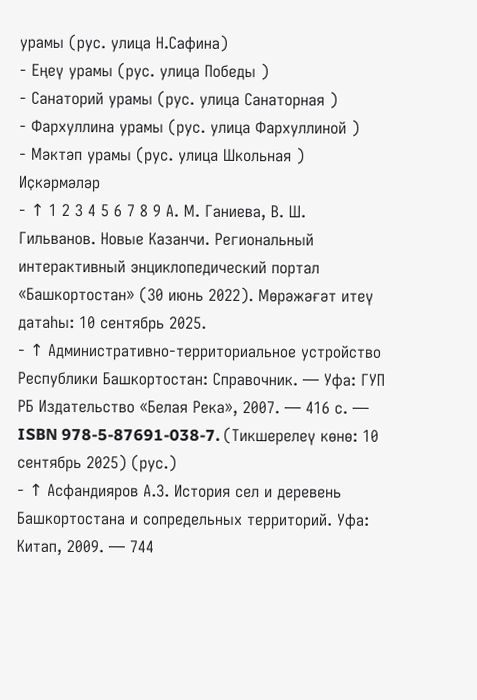урамы (рус. улица Н.Сафина)
- Еңеү урамы (рус. улица Победы )
- Санаторий урамы (рус. улица Санаторная )
- Фархуллина урамы (рус. улица Фархуллиной )
- Мәктәп урамы (рус. улица Школьная )
Иҫкәрмәләр
- ↑ 1 2 3 4 5 6 7 8 9 А. М. Ганиева, В. Ш. Гильванов. Новые Казанчи. Региональный интерактивный энциклопедический портал «Башкортостан» (30 июнь 2022). Мөрәжәғәт итеү датаһы: 10 сентябрь 2025.
- ↑ Административно-территориальное устройство Республики Башкортостан: Справочник. — Уфа: ГУП РБ Издательство «Белая Река», 2007. — 416 с. — ISBN 978-5-87691-038-7. (Тикшерелеү көнө: 10 сентябрь 2025) (рус.)
- ↑ Асфандияров А.З. История сел и деревень Башкортостана и сопредельных территорий. Уфа: Китап, 2009. — 744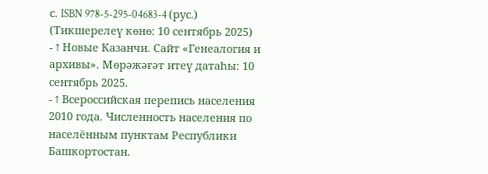с. ISBN 978-5-295-04683-4 (рус.) (Тикшерелеү көнө: 10 сентябрь 2025)
- ↑ Новые Казанчи. Сайт «Генеалогия и архивы». Мөрәжәғәт итеү датаһы: 10 сентябрь 2025.
- ↑ Всероссийская перепись населения 2010 года. Численность населения по населённым пунктам Республики Башкортостан.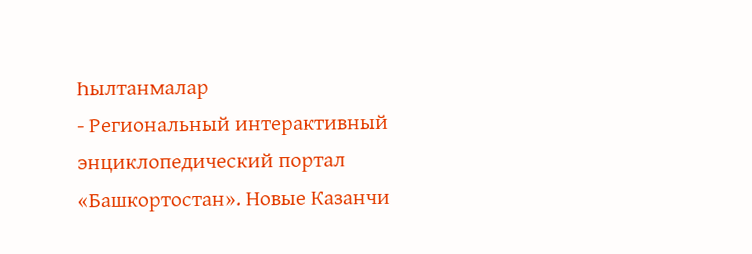Һылтанмалар
- Региональный интерактивный энциклопедический портал «Башкортостан». Новые Казанчи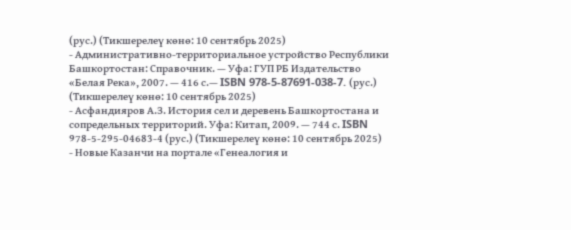(рус.) (Тикшерелеү көнө: 10 сентябрь 2025)
- Административно-территориальное устройство Республики Башкортостан: Справочник. — Уфа: ГУП РБ Издательство «Белая Река», 2007. — 416 с.— ISBN 978-5-87691-038-7. (рус.) (Тикшерелеү көнө: 10 сентябрь 2025)
- Асфандияров А.З. История сел и деревень Башкортостана и сопредельных территорий. Уфа: Китап, 2009. — 744 с. ISBN 978-5-295-04683-4 (рус.) (Тикшерелеү көнө: 10 сентябрь 2025)
- Новые Казанчи на портале «Генеалогия и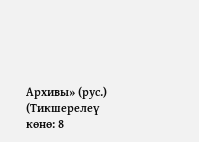Архивы» (рус.) (Тикшерелеү көнө: 8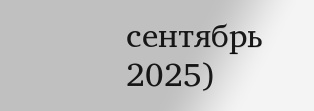сентябрь 2025)